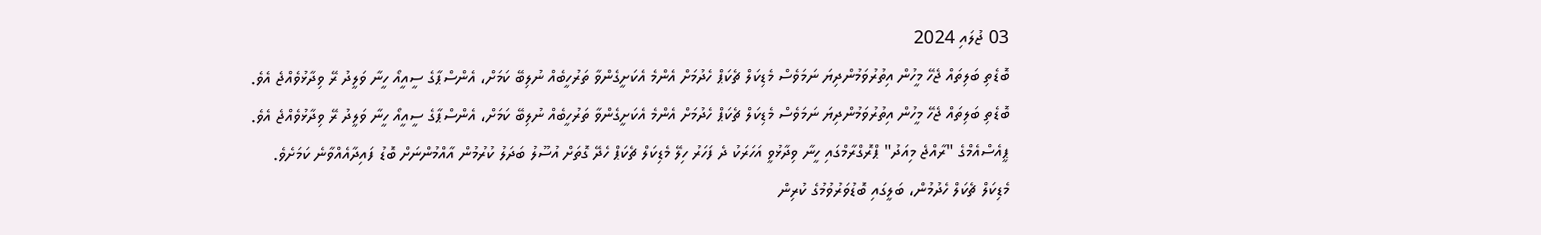03 ޖުލައި 2024
ބޮޑެތި ބަލިތައް ޖެހޭ މީހުން އިތުރުވަމުންދިޔަ ނަމަވެސް މެޑިކަލް ޗެކަޕް ހެދުމަށް އެންމެ އެކަށީގެންވާ ތަރުހީބެއް ނުލިބޭ ކަމަށް، އެންސްޕާގެ ސީއީއޯ ހީނާ ވަލީދު ރޭ ވިދާޅުވެއްޖެ އެވެ.
ބޮޑެތި ބަލިތައް ޖެހޭ މީހުން އިތުރުވަމުންދިޔަ ނަމަވެސް މެޑިކަލް ޗެކަޕް ހެދުމަށް އެންމެ އެކަށީގެންވާ ތަރުހީބެއް ނުލިބޭ ކަމަށް، އެންސްޕާގެ ސީއީއޯ ހީނާ ވަލީދު ރޭ ވިދާޅުވެއްޖެ އެވެ.
ޕީއެސްއެމްގެ "ރާއްޖެ މިއަދު" ޕްރޮގްރާމްގައި ހީނާ ވިދާޅުވީ އަހަރަކު ދެ ފަހަރު ހިލޭ މެޑިކަލް ޗެކަޕް ހެދޭ ގޮތަށް އުސޫލު ބަދަލު ކުރުމުން އާއްމުންނަށް ބޮޑު ފައިދާއެއްވާނެ ކަމަށެވެ.
މެޑިކަލް ޗެކަލް ހެދުމުން، ބަލީގައި ބޮޑުވަރުވުމުގެ ކުރިން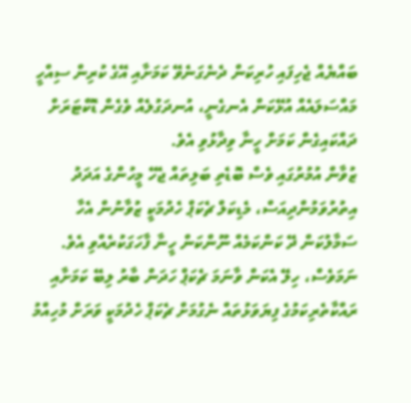ބައްޔެއް ޖެހިފައި ހުރިކަން ދެނެގަނެވޭ ކަމަށާއި އޭގެ ކުރިން ސިއްހީ މައްސަލައެއް އުޅޭކަން އެނގެނީ، އުނދަގުލެއް ވެގެން ޑޮކްޓަރަށް ދައްކައިގެން ކަމަށް ހީނާ ވިދާޅުވި އެވެ.
ޒުވާން އުމުރުގައި ވެސް ބޮޑެތި ބަލިތައް ޖެހޭ މީހުންގެ އަދަދު އިތުރުވަމުންދިއަސް، މެޑިކަލް ޗެކަޕް ހެދުމަކީ ޒުވާނުން އެހާ ސަމާލުކަން ދޭ ކަންކަމެއް ނޫންކަން ހީނާ ފާހަގަކުރެއްވި އެވެ. ނަމަވެސް، ހިލޭ އެކަން ވާނަމަ ޗެކަޕް ހަދަން ބާރު ލިބޭ ކަމަށާއި ރައްކާތެރިކަމުގެ ފިޔަވަޅުތައް ނެގުމަށް ޗެކަޕް ހެދުމަކީ ވަރަށް މުހިއްމު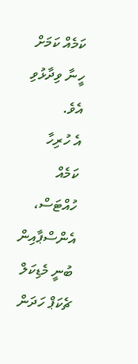ކަމެއް ކަމަށް ހީނާ ވިދާޅުވި އެވެ.
އެ ހުރިހާ ކަމެއް ހުއްޓަސް، އެންސްޕާއިން ބުނީ މެޑިކަލް ޗެކަޕް ހަދަން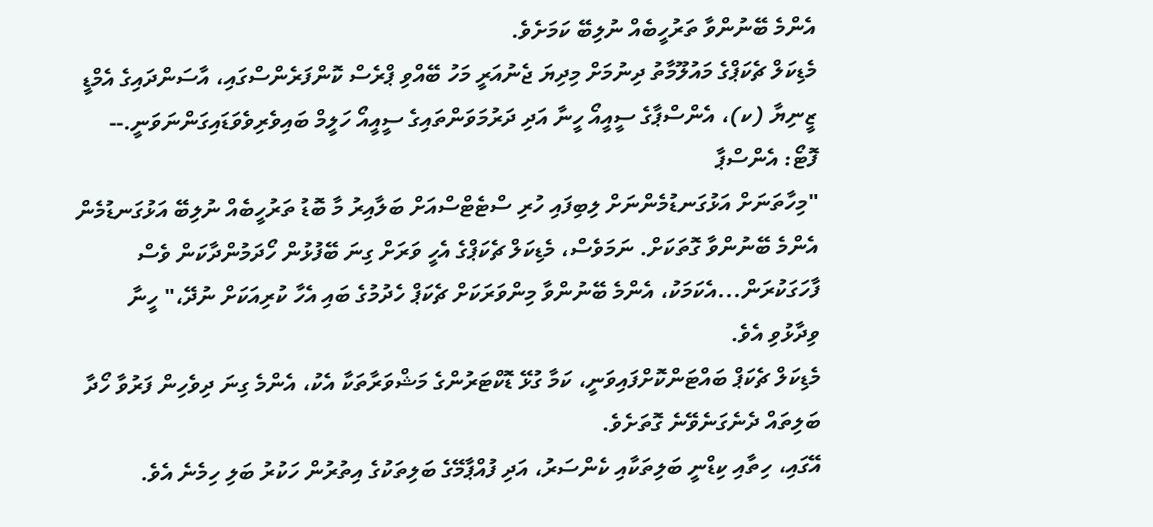އެންމެ ބޭނުންވާ ތަރުހީބެއް ނުލިބޭ ކަމަށެވެ.
މެޑިކަލް ޗެކަޕްގެ މައުލޫމާތު ދިނުމަށް މިދިޔަ ޖެނުއަރީ މަހު ބޭއްވި ޕްރެސް ކޮންފަރެންސްގައި، އާސަންދައިގެ އެމްޑީ ޒީނިޔާ (ކ)، އެންސްޕާގެ ސީއީއޯ ހީނާ އަދި ދަރުމަވަންތައިގެ ސީއީއޯ ހަލީމް ބައިވެރިވެވަޑައިގަންނަވަނީ.-- ފޮޓޯ: އެންސްޕާ
"މިހާތަނަށް އަޅުގަނޑުމެންނަށް ލިބިފައި ހުރި ސްޓެޓްސްއަށް ބަލާއިރު މާ ބޮޑު ތަރުހީބެއް ނުލިބޭ އަޅުގަނޑުމެން އެންމެ ބޭނުންވާ ގޮތަކަށް. ނަމަވެސް، މެޑިކަލް ޗެކަޕްގެ އެހީ ވަރަށް ގިނަ ބޭފުޅުން ހޯދަމުންދާކަން ވެސް ފާހަގަކުރަން...އެކަމަކު، އެންމެ ބޭނުންވާ މިންވަރަކަށް ޗެކަޕް ހެދުމުގެ ބައި އެހާ ކުރިއަކަށް ނުދޭ،" ހީނާ ވިދާޅުވި އެވެ.
މެޑިކަލް ޗެކަޕް ބައްޓަންކޮށްފައިވަނީ، ކަމާ ގުޅޭ ޑޮކްޓަރުންގެ މަޝްވަރާތަކާ އެކު، އެންމެ ގިނަ ދިވެހިން ފަރުވާ ހޯދާ ބަލިތައް ދެނެގަނެވޭނެ ގޮތަށެވެ.
އޭގައި، ހިތާއި ކިޑްނީ ބަލިތަކާއި ކެންސަރު، އަދި ފުއްޕާމޭގެ ބަލިތަކުގެ އިތުރުން ހަކުރު ބަލި ހިމެނެ އެވެ.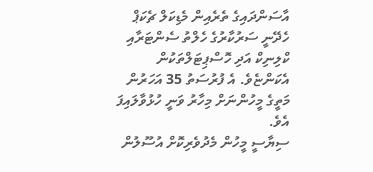އާސަންދައިގެ ތެރެއިން މެޑިކަލް ޗެކަޕް ހެދޭނީ ސަރުކާރުގެ ހެލްތު ސެންޓަރާއި ކްލިނިކް އަދި ހޮސްޕިޓަލްތަކުން އެކަންޏެވެ. އެ ފުރުސަތު 35 އަހަރުން މަތީގެ މީހުންނަށް މިހާރު ވަނީ ހުޅުވާލައިފަ އެވެ.
ސިޔާސީ މީހުން މެދުވެރިކޮށް އުސޫލުން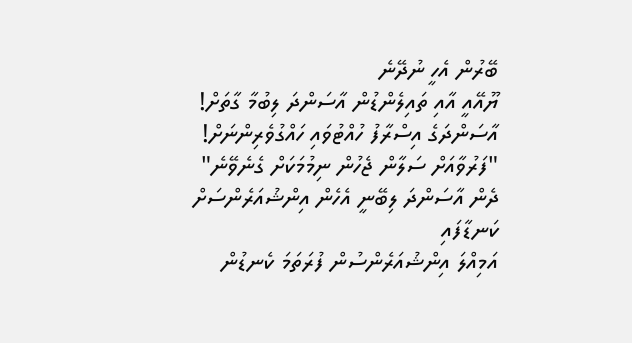ބޭރުން އެހީ ނުދޭނެ
ޔޫއޭއީ އާއި ތައިލެންޑުން އާސަންދަ ލިބުމާ ގާތަށް!
އާސަންދަގެ އިސްރާފު ހުއްޓުވައި ހައްގުވެރިންނަށް!
"ފަރުވާއަށް ސަލާން ޖެހުން ނިމުމަކަށް ގެނެވޭނެ"
ދެން އާސަންދަ ލިބޭނީ އެހެން އިންޝުއަރެންސަށް ކަނޑާފައި
އަމިއްލަ އިންޝުއަރެންސުން ފުރަތަމަ ކެނޑުން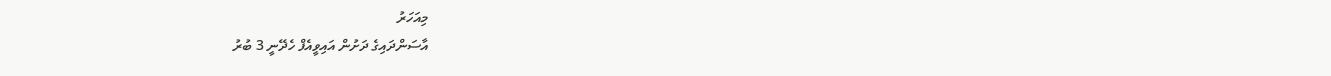މިއަހަރު
އާސަންދައިގެ ދަށުން އައިވީއެފް ހެދޭނީ 3 ބުރު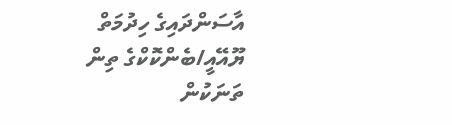އާސަންދައިގެ ހިދުމަތް ޔޫއޭއީ/ބެންކޮކްގެ ތިން ތަނަކުން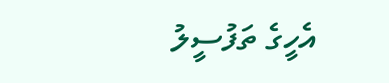އެހީގެ ތަފުސީލު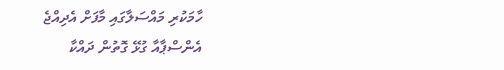ހާމަކުރި މައްސަލާގައި މާފަށް އެދިއްޖެ
އެންސްޕާއާ ގުޅޭ ގޮތުން ދައްކާ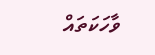ވާހަކަތައް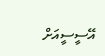އޭސީސީއަށް